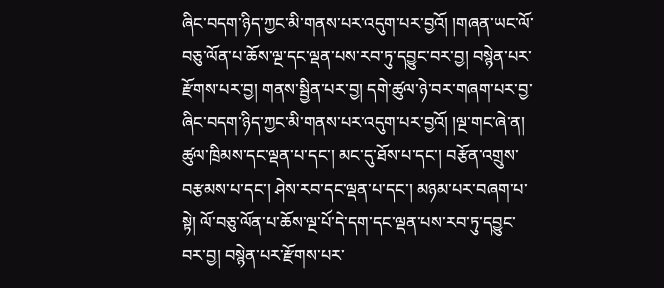ཞིང་བདག་ཉིད་ཀྱང་མི་གནས་པར་འདུག་པར་བྱའོ། །གཞན་ཡང་ལོ་བཅུ་ལོན་པ་ཆོས་ལྔ་དང་ལྡན་པས་རབ་ཏུ་དབྱུང་བར་བྱ། བསྙེན་པར་རྫོགས་པར་བྱ། གནས་སྦྱིན་པར་བྱ། དགེ་ཚུལ་ཉེ་བར་གཞག་པར་བྱ་ཞིང་བདག་ཉིད་ཀྱང་མི་གནས་པར་འདུག་པར་བྱའོ། །ལྔ་གང་ཞེ་ན། ཚུལ་ཁྲིམས་དང་ལྡན་པ་དང་། མང་དུ་ཐོས་པ་དང་། བརྩོན་འགྲུས་བརྩམས་པ་དང་། ཤེས་རབ་དང་ལྡན་པ་དང་། མཉམ་པར་བཞག་པ་སྟེ། ལོ་བཅུ་ལོན་པ་ཆོས་ལྔ་པོ་དེ་དག་དང་ལྡན་པས་རབ་ཏུ་དབྱུང་བར་བྱ། བསྙེན་པར་རྫོགས་པར་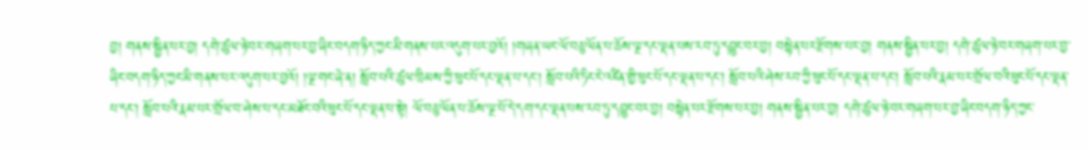བྱ། གནས་སྦྱིན་པར་བྱ། དགེ་ཚུལ་ཉེ་བར་གཞག་པར་བྱ་ཞིང་བདག་ཉིད་ཀྱང་མི་གནས་པར་འདུག་པར་བྱའོ། །གཞན་ཡང་ལོ་བཅུ་ལོན་པ་ཆོས་ལྔ་དང་ལྡན་པས་རབ་ཏུ་དབྱུང་བར་བྱ། བསྙེན་པར་རྫོགས་པར་བྱ། གནས་སྦྱིན་པར་བྱ། དགེ་ཚུལ་ཉེ་བར་གཞག་པར་བྱ་ཞིང་བདག་ཉིད་ཀྱང་མི་གནས་པར་འདུག་པར་བྱའོ། །ལྔ་གང་ཞེ་ན། སློབ་པའི་ཚུལ་ཁྲིམས་ཀྱི་ཕུང་པོ་དང་ལྡན་པ་དང་། སློབ་པའི་ཏིང་ངེ་འཛིན་གྱི་ཕུང་པོ་དང་ལྡན་པ་དང་། སློབ་པའི་ཤེས་རབ་ཀྱི་ཕུང་པོ་དང་ལྡན་པ་དང་། སློབ་པའི་རྣམ་པར་གྲོལ་བའི་ཕུང་པོ་དང་ལྡན་པ་དང་། སློབ་པའི་རྣམ་པར་གྲོལ་བ་ཤེས་པ་དང་མཐོང་བའི་ཕུང་པོ་དང་ལྡན་པ་སྟེ། ལོ་བཅུ་ལོན་པ་ཆོས་ལྔ་པོ་དེ་དག་དང་ལྡན་པས་རབ་ཏུ་དབྱུང་བར་བྱ། བསྙེན་པར་རྫོགས་པར་བྱ། གནས་སྦྱིན་པར་བྱ། དགེ་ཚུལ་ཉེ་བར་གཞག་པར་བྱ་ཞིང་བདག་ཉིད་ཀྱང་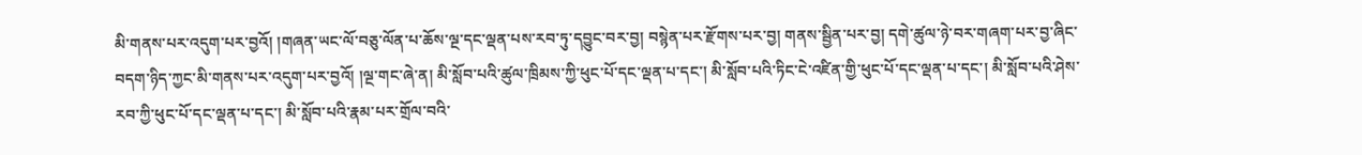མི་གནས་པར་འདུག་པར་བྱའོ། །གཞན་ཡང་ལོ་བཅུ་ལོན་པ་ཆོས་ལྔ་དང་ལྡན་པས་རབ་ཏུ་དབྱུང་བར་བྱ། བསྙེན་པར་རྫོགས་པར་བྱ། གནས་སྦྱིན་པར་བྱ། དགེ་ཚུལ་ཉེ་བར་གཞག་པར་བྱ་ཞིང་བདག་ཉིད་ཀྱང་མི་གནས་པར་འདུག་པར་བྱའོ། །ལྔ་གང་ཞེ་ན། མི་སློབ་པའི་ཚུལ་ཁྲིམས་ཀྱི་ཕུང་པོ་དང་ལྡན་པ་དང་། མི་སློབ་པའི་ཏིང་ངེ་འཛིན་གྱི་ཕུང་པོ་དང་ལྡན་པ་དང་། མི་སློབ་པའི་ཤེས་རབ་ཀྱི་ཕུང་པོ་དང་ལྡན་པ་དང་། མི་སློབ་པའི་རྣམ་པར་གྲོལ་བའི་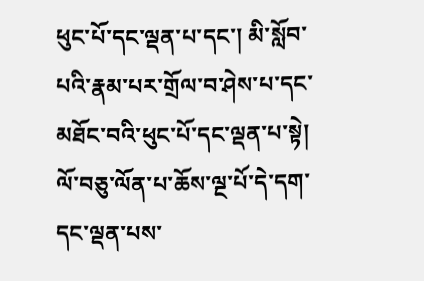ཕུང་པོ་དང་ལྡན་པ་དང་། མི་སློབ་པའི་རྣམ་པར་གྲོལ་བ་ཤེས་པ་དང་མཐོང་བའི་ཕུང་པོ་དང་ལྡན་པ་སྟེ། ལོ་བཅུ་ལོན་པ་ཆོས་ལྔ་པོ་དེ་དག་དང་ལྡན་པས་